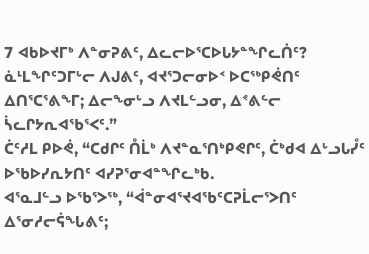7 ᐊᑲᐅᔪᒥᒃ ᐱᓐᓂᕈᕕᑦ, ᐃᓚᓕᐅᕐᑕᐅᒐᔭᓐᖏᓚᑏᑦ? ᓈᒻᒪᖏᑦᑐᒥᒡᓕ ᐱᒍᕕᑦ, ᐊᔪᕐᑐᓕᓂᐅᑉ ᐅᑕᖅᑭᕚᑎᑦ ᐃᑎᕐᑕᕐᕕᖕᒥ; ᐃᓕᖕᓂᒡᓗ ᐱᔪᒪᓪᓗᓂ, ᐃᕝᕕᓪᓕ ᓵᓚᒋᔭᕆᐊᖃᕐᐸᑦ.”
ᑖᑦᓱᒪ ᑭᐅᕚ, “ᑕᑯᒋᑦ ᑍᒫᒃ ᐱᔪᓐᓇᕐᑎᒃᑭᕙᒋᑦ, ᑖᒃᑯᐊ ᐃᒡᓗᒐᓮᑦ ᐅᖃᐅᓯᕆᔭᑎᑦ ᐊᓯᕈᕐᓂᐊᓐᖏᓚᒃᑲ.
ᐊᕐᓇᒧᓪᓗ ᐅᖃᕐᐳᖅ, “ᐋᓐᓂᐊᕐᔪᐊᖃᑦᑕᕈᒫᓕᕐᐳᑎᑦ ᐃᕐᓂᓱᓕᕌᖓᕕᑦ;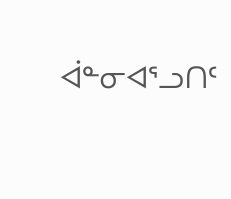ᐋᓐᓂᐊᕐᓗᑎᑦ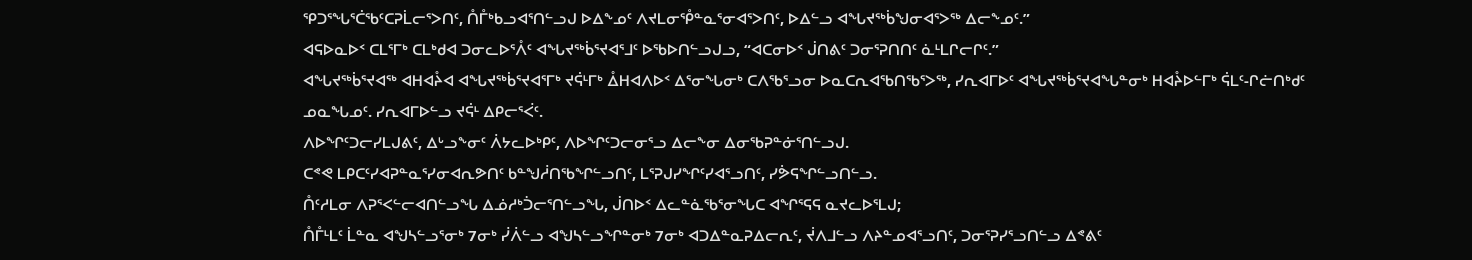ᕿᑐᕐᖓᕐᑖᖃᑦᑕᕈᒫᓕᕐᐳᑎᑦ, ᑍᒤᒃᑲᓗᐊᕐᑎᓪᓗᒍ ᐅᐃᖕᓄᑦ ᐱᔪᒪᓂᕾᓐᓇᕐᓂᐊᕐᐳᑎᑦ, ᐅᐃᓪᓗ ᐊᖓᔪᖅᑳᖑᓂᐊᕐᐳᖅ ᐃᓕᖕᓄᑦ.”
ᐊᕋᐅᓇᐅᑉ ᑕᒪᕐᒥᒃ ᑕᒪᒃᑯᐊ ᑐᓂᓚᐅᕐᐰᑦ ᐊᖓᔪᖅᑳᕐᔪᐊᕐᒧᑦ ᐅᖃᐅᑎᓪᓗᒍᓗ, “ᐊᑕᓂᐅᑉ ᒎᑎᕕᑦ ᑐᓂᕐᕈᑎᑎᑦ ᓈᒻᒪᒋᓕᒋᑦ.”
ᐊᖓᔪᖅᑳᕐᔪᐊᖅ ᐊᕼᐊᔧᐊ ᐊᖓᔪᖅᑳᕐᔪᐊᕐᒥᒃ ᔪᕌᒻᒥᒃ ᐂᕼᐊᐱᐅᑉ ᐃᕐᓂᖓᓂᒃ ᑕᐱᖃᕐᓗᓂ ᐅᓇᑕᕆᐊᖃᑎᖃᕐᐳᖅ, ᓯᕆᐊᒥᐅᑦ ᐊᖓᔪᖅᑳᕐᔪᐊᖓᓐᓂᒃ ᕼᐊᔧᐅᓪᒥᒃ ᕌᒪᑦ-ᒋᓖᑎᒃᑯᑦ ᓄᓇᖓᓄᑦ. ᓯᕆᐊᒥᐅᓪᓗ ᔪᕌᒻ ᐃᑭᓕᕐᐹᑦ.
ᐱᐅᖏᑦᑐᓕᓯᒪᒍᕕᑦ, ᐃᒡᓗᖕᓂᑦ ᐲᔭᓚᐅᒃᑭᑦ, ᐱᐅᖏᑦᑐᓕᓂᕐᓗ ᐃᓕᖕᓂ ᐃᓂᖃᕈᓐᓃᕐᑎᓪᓗᒍ.
ᑕᕝᕙ ᒪᑭᑕᑦᓯᐊᕈᓐᓇᕐᓯᓂᐊᕆᕗᑎᑦ ᑲᓐᖑᓲᑎᖃᖏᓪᓗᑎᑦ, ᒪᕐᕈᒍᓯᖏᑦᓯᐊᕐᓗᑎᑦ, ᓯᕘᕋᖏᓪᓗᑎᓪᓗ.
ᑍᑦᓱᒪᓂ ᐱᕈᕐᐸᓪᓕᐊᑎᓪᓗᖓ ᐃᓅᓱᒃᑑᓕᕐᑎᓪᓗᖓ, ᒎᑎᐅᑉ ᐃᓚᓐᓈᖃᕐᓂᖓᑕ ᐊᖏᕐᕋᕋ ᓇᔪᓚᐅᕐᒪᒍ;
ᑍᒤᒻᒪᑦ ᒫᓐᓇ ᐊᖑᓴᓪᓗᕐᓂᒃ 7ᓂᒃ ᓰᐲᓪᓗ ᐊᖑᓴᓪᓗᖏᓐᓂᒃ 7ᓂᒃ ᐊᑐᐃᓐᓇᕈᐃᓕᕆᑦ, ᔫᐱᒧᓪᓗ ᐱᔨᓐᓄᐊᕐᓗᑎᑦ, ᑐᓂᕐᕈᓯᕐᓗᑎᓪᓗ ᐃᕝᕕᑦ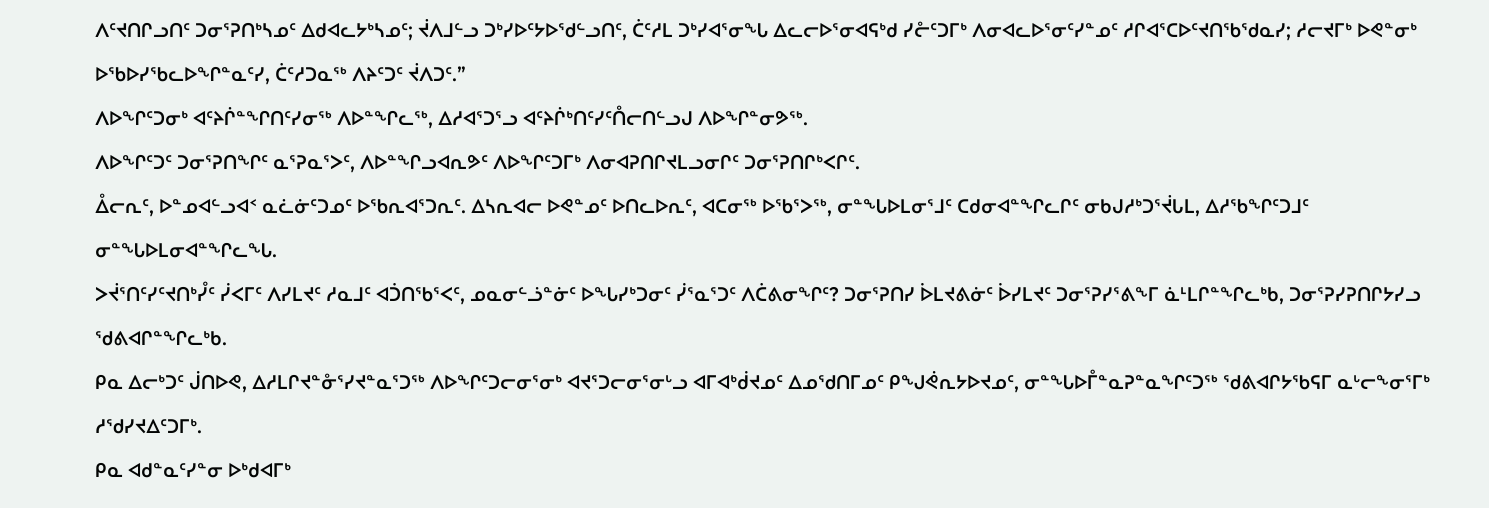ᐱᑦᔪᑎᒋᓗᑎᑦ ᑐᓂᕐᕈᑎᒃᓴᓄᑦ ᐃᑯᐊᓚᔭᒃᓴᓄᑦ; ᔫᐱᒧᓪᓗ ᑐᒃᓯᐅᑦᔭᐅᖁᓪᓗᑎᑦ, ᑖᑦᓱᒪ ᑐᒃᓯᐊᕐᓂᖓ ᐃᓚᓕᐅᕐᓂᐊᕋᒃᑯ ᓯᓔᑦᑐᒥᒃ ᐱᓂᐊᓚᐅᕐᓂᑦᓯᓐᓄᑦ ᓱᒋᐊᕐᑕᐅᑦᔪᑎᖃᖁᓇᓯ; ᓱᓕᔪᒥᒃ ᐅᕙᓐᓂᒃ ᐅᖃᐅᓯᖃᓚᐅᖏᓐᓇᑦᓯ, ᑖᑦᓱᑐᓇᖅ ᐱᔨᑦᑐᑦ ᔫᐱᑐᑦ.”
ᐱᐅᖏᑦᑐᓂᒃ ᐊᑦᔨᒌᓐᖏᑎᑦᓯᓂᖅ ᐱᐅᓐᖏᓚᖅ, ᐃᓱᐊᕐᑐᕐᓗ ᐊᑦᔨᒌᒃᑎᑦᓯᑦᑍᓕᑎᓪᓗᒍ ᐱᐅᖏᓐᓂᕗᖅ.
ᐱᐅᖏᑦᑐᑦ ᑐᓂᕐᕈᑎᖏᑦ ᓇᕐᕈᓇᕐᐳᑦ, ᐱᐅᓐᖏᓗᐊᕆᕗᑦ ᐱᐅᖏᑦᑐᒥᒃ ᐱᓂᐊᕈᑎᒋᔪᒪᓗᓂᒋᑦ ᑐᓂᕐᕈᑎᒋᒃᐸᒋᑦ.
ᐂᓕᕆᑦ, ᐅᓐᓄᐊᓪᓗᐊᑉ ᓇᓛᓃᑦᑐᓄᑦ ᐅᖃᕆᐊᕐᑐᕆᑦ. ᐃᓴᕆᐊᓕ ᐅᕙᓐᓄᑦ ᐅᑎᓚᐅᕆᑦ, ᐊᑕᓂᖅ ᐅᖃᕐᐳᖅ, ᓂᓐᖓᐅᒪᓂᕐᒧᑦ ᑕᑯᓂᐊᓐᖏᓚᒋᑦ ᓂᑲᒍᓱᒃᑐᕐᔫᒐᒪ, ᐃᓱᖃᖏᑦᑐᒧᑦ ᓂᓐᖓᐅᒪᓂᐊᓐᖏᓚᖓ.
ᐳᔫᕐᑎᑦᓯᑦᔪᑎᒃᓮᑦ ᓰᐸᒥᑦ ᐱᓯᒪᔪᑦ ᓱᓇᒧᑦ ᐊᑑᑎᖃᕐᐸᑦ, ᓄᓇᓂᓪᓘᓐᓃᑦ ᐅᖓᓯᒃᑐᓂᑦ ᓰᕐᓇᕐᑐᑦ ᐱᑖᕕᓂᖏᑦ? ᑐᓂᕐᕈᑎᓯ ᐆᒪᔪᕕᓃᑦ ᐆᓯᒪᔪᑦ ᑐᓂᕐᕈᓯᕐᕕᖕᒥ ᓈᒻᒪᒋᓐᖏᓚᒃᑲ, ᑐᓂᕐᕈᓯᕈᑎᒋᔭᓯᓗ ᖁᕕᐊᒋᓐᖏᓚᒃᑲ.
ᑭᓇ ᐃᓕᒃᑐᑦ ᒎᑎᐅᕙ, ᐃᓱᒪᒋᔪᓐᓁᕐᓯᔪᓐᓇᕐᑐᖅ ᐱᐅᖏᑦᑐᓕᓂᕐᓂᒃ ᐊᔪᕐᑐᓕᓂᕐᓂᒡᓗ ᐊᒥᐊᒃᑰᔪᓄᑦ ᐃᓄᖁᑎᒥᓄᑦ ᑭᖑᕚᕆᔭᐅᔪᓄᑦ, ᓂᓐᖓᐅᒤᓐᓇᕈᓐᓇᖏᑦᑐᖅ ᖁᕕᐊᒋᔭᖃᕋᒥ ᓇᒡᓕᖕᓂᕐᒥᒃ ᓱᖁᓯᔪᐃᑦᑐᒥᒃ.
ᑭᓇ ᐊᑯᓐᓇᑦᓯᓐᓂ ᐅᒃᑯᐊᒥᒃ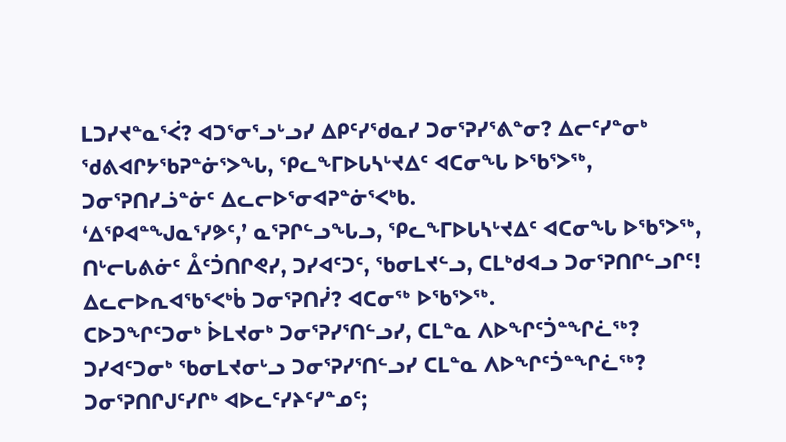ᒪᑐᓯᔪᓐᓇᕐᐹ? ᐊᑐᕐᓂᕐᓗᒡᓗᓯ ᐃᑭᑦᓯᖁᓇᓯ ᑐᓂᕐᕈᓯᕐᕕᓐᓂ? ᐃᓕᑦᓯᓐᓂᒃ ᖁᕕᐊᒋᔭᖃᕈᓐᓃᕐᐳᖓ, ᕿᓚᖕᒥᐅᒐᓴᒡᔪᐃᑦ ᐊᑕᓂᖓ ᐅᖃᕐᐳᖅ, ᑐᓂᕐᕈᑎᓯᓘᓐᓃᑦ ᐃᓚᓕᐅᕐᓂᐊᕈᓐᓃᕐᐸᒃᑲ.
‘ᐃᕿᐊᓐᖑᓇᕐᓯᕗᑦ,’ ᓇᕐᕈᒋᓪᓗᖓᓗ, ᕿᓚᖕᒥᐅᒐᓴᒡᔪᐃᑦ ᐊᑕᓂᖓ ᐅᖃᕐᐳᖅ, ᑎᒡᓕᒐᕕᓃᑦ ᐂᑦᑑᑎᒋᕙᓯ, ᑐᓯᐊᑦᑐᑦ, ᖃᓂᒪᔪᓪᓗ, ᑕᒪᒃᑯᐊᓗ ᑐᓂᕐᕈᑎᒋᓪᓗᒋᑦ! ᐃᓚᓕᐅᕆᐊᖃᕐᐸᒃᑳ ᑐᓂᕐᕈᑎᓰ? ᐊᑕᓂᖅ ᐅᖃᕐᐳᖅ.
ᑕᐅᑐᖏᑦᑐᓂᒃ ᐆᒪᔪᓂᒃ ᑐᓂᕐᕈᓯᕐᑎᓪᓗᓯ, ᑕᒪᓐᓇ ᐱᐅᖏᑦᑑᓐᖏᓛᖅ? ᑐᓯᐊᑦᑐᓂᒃ ᖃᓂᒪᔪᓂᒡᓗ ᑐᓂᕐᕈᓯᕐᑎᓪᓗᓯ ᑕᒪᓐᓇ ᐱᐅᖏᑦᑑᓐᖏᓛᖅ? ᑐᓂᕐᕈᑎᒋᒍᑦᓯᒋᒃ ᐊᐅᓚᑦᓯᔨᑦᓯᓐᓄᑦ;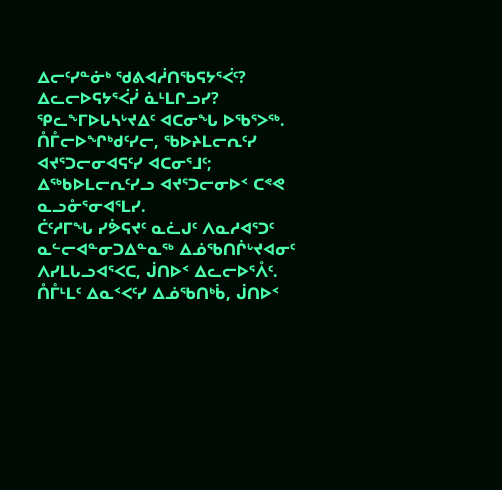ᐃᓕᑦᓯᓐᓃᒃ ᖁᕕᐊᓲᑎᖃᕋᔭᕐᐹᑦ? ᐃᓚᓕᐅᕋᔭᕐᐹᓰ ᓈᒻᒪᒋᓗᓯ? ᕿᓚᖕᒥᐅᒐᓴᒡᔪᐃᑦ ᐊᑕᓂᖓ ᐅᖃᕐᐳᖅ.
ᑍᒤᓕᐅᖏᒃᑯᑦᓯᓕ, ᖃᐅᔨᒪᓕᕆᑦᓯ ᐊᔪᕐᑐᓕᓂᐊᕋᑦᓯ ᐊᑕᓂᕐᒧᑦ; ᐃᖅᑲᐅᒪᓕᕆᑦᓯᓗ ᐊᔪᕐᑐᓕᓂᐅᑉ ᑕᕝᕙ ᓇᓗᓁᕐᓂᐊᕐᒪᓯ.
ᑖᑦᓱᒥᖓ ᓯᕘᕋᔪᑦ ᓇᓛᒍᑦ ᐱᓇᓱᐊᕐᑐᑦ ᓇᓪᓕᐊᓐᓂᑐᐃᓐᓇᖅ ᐃᓅᖃᑎᒌᒡᔪᐊᓂᑦ ᐱᓯᒪᒐᓗᐊᕐᐸᑕ, ᒎᑎᐅᑉ ᐃᓚᓕᐅᕐᐰᑦ.
ᑍᒤᒻᒪᑦ ᐃᓇᑉᐸᑦᓯ ᐃᓅᖃᑎᒃᑳ, ᒎᑎᐅᑉ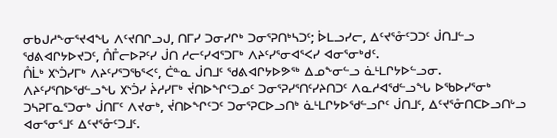ᓂᑲᒍᓱᖕᓂᕐᔪᐊᖓ ᐱᑦᔪᑎᒋᓗᒍ, ᑎᒥᓯ ᑐᓂᓯᒋᒃ ᑐᓂᕐᕈᑎᒃᓴᑐᑦ; ᐆᒪᓗᓯᓕ, ᐃᑦᔪᕐᓁᑦᑐᑐᑦ ᒎᑎᒧᓪᓗ ᖁᕕᐊᒋᔭᐅᔪᑐᑦ, ᑍᒤᓕᐅᕈᑦᓯ ᒎᑎ ᓱᓕᑦᓯᐊᕐᑐᒥᒃ ᐱᔨᑦᓯᕐᓂᐊᕐᐸᓯ ᐊᓂᕐᓂᒃᑯᑦ.
ᑍᒫᒃ ᙭ᔅᑑᓯᒥᒃ ᐱᔨᑦᓯᕐᑐᖃᕐᐸᑦ, ᑖᓐᓇ ᒎᑎᒧᑦ ᖁᕕᐊᒋᔭᐅᕗᖅ ᐃᓄᖕᓂᓪᓗ ᓈᒻᒪᒋᔭᐅᓪᓗᓂ.
ᐱᔨᑦᓯᕐᑎᐅᖁᓪᓗᖓ ᙭ᔅᑑᓯ ᔩᓱᓯᒥᒃ ᔫᑎᐅᖏᑦᑐᓄᑦ ᑐᓂᕐᕈᓯᕐᑎᑦᓯᔨᑎᑐᑦ ᐱᓇᓱᐊᖁᓪᓗᖓ ᐅᖃᐅᓯᕐᓂᒃ ᑐᓴᕈᒥᓇᕐᑐᓂᒃ ᒎᑎᒥᑦ ᐱᔪᓂᒃ, ᔫᑎᐅᖏᑦᑐᑦ ᑐᓂᕐᕈᑕᐅᓗᑎᒃ ᓈᒻᒪᒋᔭᐅᖁᓪᓗᒋᑦ ᒎᑎᒧᑦ, ᐃᑦᔪᕐᓁᑎᑕᐅᓗᑎᒡᓗ ᐊᓂᕐᓂᕐᒧᑦ ᐃᑦᔪᕐᓁᑦᑐᒧᑦ.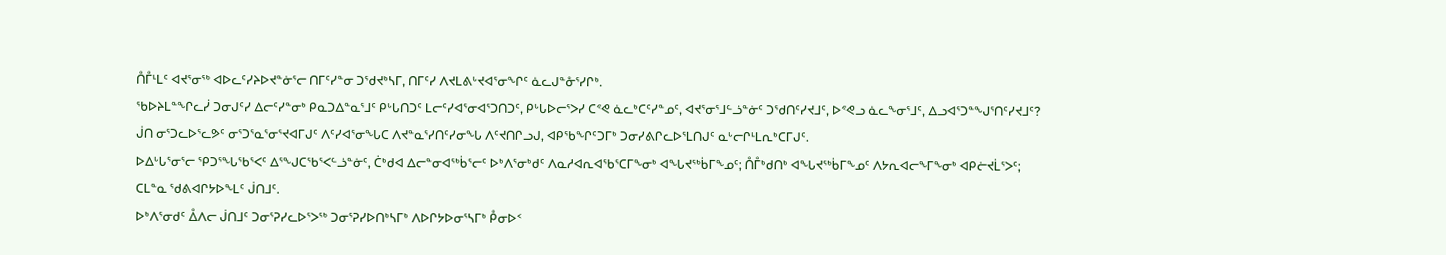ᑍᒤᒻᒪᑦ ᐊᔪᕐᓂᖅ ᐊᐅᓚᑦᓯᔨᐅᔪᓐᓃᕐᓕ ᑎᒥᑦᓯᓐᓂ ᑐᖁᔪᒃᓴᒥ, ᑎᒥᑦᓯ ᐱᔪᒪᕕᒡᔪᐊᕐᓂᖏᑦ ᓈᓚᒍᓐᓁᕐᓯᒋᒃ.
ᖃᐅᔨᒪᓐᖏᓚᓰ ᑐᓂᒍᑦᓯ ᐃᓕᑦᓯᓐᓂᒃ ᑭᓇᑐᐃᓐᓇᕐᒧᑦ ᑭᒡᒐᑎᑐᑦ ᒪᓕᑦᓯᐊᕐᓂᐊᕐᑐᑎᑐᑦ, ᑭᒡᒐᐅᓕᕐᐳᓯ ᑕᕝᕙ ᓈᓚᒃᑕᑦᓯᓐᓄᑦ, ᐊᔪᕐᓂᕐᒧᓪᓘᓐᓃᑦ ᑐᖁᑎᑦᓯᔪᒧᑦ, ᐅᕝᕙᓗ ᓈᓚᖕᓂᕐᒧᑦ, ᐃᓗᐊᕐᑐᓐᖑᕐᑎᑦᓯᔪᒧᑦ?
ᒎᑎ ᓂᕐᑐᓚᐅᕐᓚᕗᑦ ᓂᕐᑐᕐᓇᕐᓂᕐᔪᐊᒥᒍᑦ ᐱᑦᓯᐊᕐᓂᖓᑕ ᐱᔪᓐᓇᕐᓯᑎᑦᓯᓂᖓ ᐱᑦᔪᑎᒋᓗᒍ, ᐊᑭᖃᖏᑦᑐᒥᒃ ᑐᓂᓯᕕᒋᓚᐅᕐᒪᑎᒍᑦ ᓇᒡᓕᒋᒻᒪᕆᒃᑕᒥᒍᑦ.
ᐅᐃᒡᒐᕐᓂᕐᓕ ᕿᑐᕐᖓᖃᕐᐸᑦ ᐃᕐᖑᑕᖃᕐᐸᓪᓘᓐᓃᑦ, ᑖᒃᑯᐊ ᐃᓕᓐᓂᐊᖅᑳᕐᓕᑦ ᐅᒃᐱᕐᓂᒃᑯᑦ ᐱᓇᓱᐊᕆᐊᖃᕐᑕᒥᖕᓂᒃ ᐊᖓᔪᖅᑳᒥᖕᓄᑦ; ᑍᒤᒃᑯᑎᒃ ᐊᖓᔪᖅᑳᒥᖕᓄᑦ ᐱᔭᕆᐊᓕᖕᒥᖕᓂᒃ ᐊᑭᓖᔪᒫᕐᐳᑦ; ᑕᒪᓐᓇ ᖁᕕᐊᒋᔭᐅᖕᒪᑦ ᒎᑎᒧᑦ.
ᐅᒃᐱᕐᓂᑯᑦ ᐂᐱᓕ ᒎᑎᒧᑦ ᑐᓂᕐᕈᓯᓚᐅᕐᐳᖅ ᑐᓂᕐᕈᓯᐅᑎᒃᓴᒥᒃ ᐱᐅᒋᔭᐅᓂᕐᓴᒥᒃ ᑬᓂᐅᑉ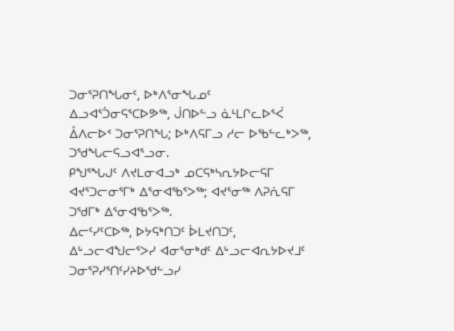ᑐᓂᕐᕈᑎᖓᓂᑦ, ᐅᒃᐱᕐᓂᖓᓄᑦ ᐃᓗᐊᕐᑑᓂᕋᕐᑕᐅᕗᖅ, ᒎᑎᐅᓪᓗ ᓈᒻᒪᒋᓚᐅᕐᐹ ᐂᐱᓕᐅᑉ ᑐᓂᕐᕈᑎᖓ; ᐅᒃᐱᕋᒥᓗ ᓱᓕ ᐅᖃᓪᓚᒃᐳᖅ, ᑐᖁᖓᓕᕋᓗᐊᕐᓗᓂ.
ᑭᖑᕐᖓᒍᑦ ᐱᔪᒪᓂᐊᓗᒃ ᓄᑕᕋᒃᓴᕆᔭᐅᓕᕋᒥ ᐊᔪᕐᑐᓕᓂᕐᒥᒃ ᐃᕐᓂᐊᖃᕐᐳᖅ; ᐊᔪᕐᓂᖅ ᐱᕈᕇᕋᒥ ᑐᖁᒥᒃ ᐃᕐᓂᐊᖃᕐᐳᖅ.
ᐃᓕᑦᓯᑦᑕᐅᖅ, ᐅᔭᕋᒃᑎᑐᑦ ᐆᒪᔪᑎᑐᑦ, ᐃᒡᓗᓕᐊᖑᓕᕐᐳᓯ ᐊᓂᕐᓂᒃᑯᑦ ᐃᒡᓗᓕᐊᕆᔭᐅᔪᒧᑦ ᑐᓂᕐᕈᓯᕐᑎᑦᓯᔨᐅᖁᓪᓗᓯ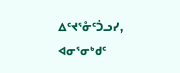ᐃᑦᔪᕐᓁᑦᑑᓗᓯ, ᐊᓂᕐᓂᒃᑯᑦ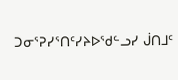ᑐᓂᕐᕈᓯᕐᑎᑦᓯᔨᐅᖁᓪᓗᓯ ᒎᑎᒧᑦ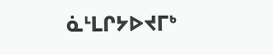ᓈᒻᒪᒋᔭᐅᔪᒥᒃ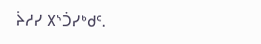ᔩᓱᓯ ᙭ᔅᑑᓯᒃᑯᑦ.